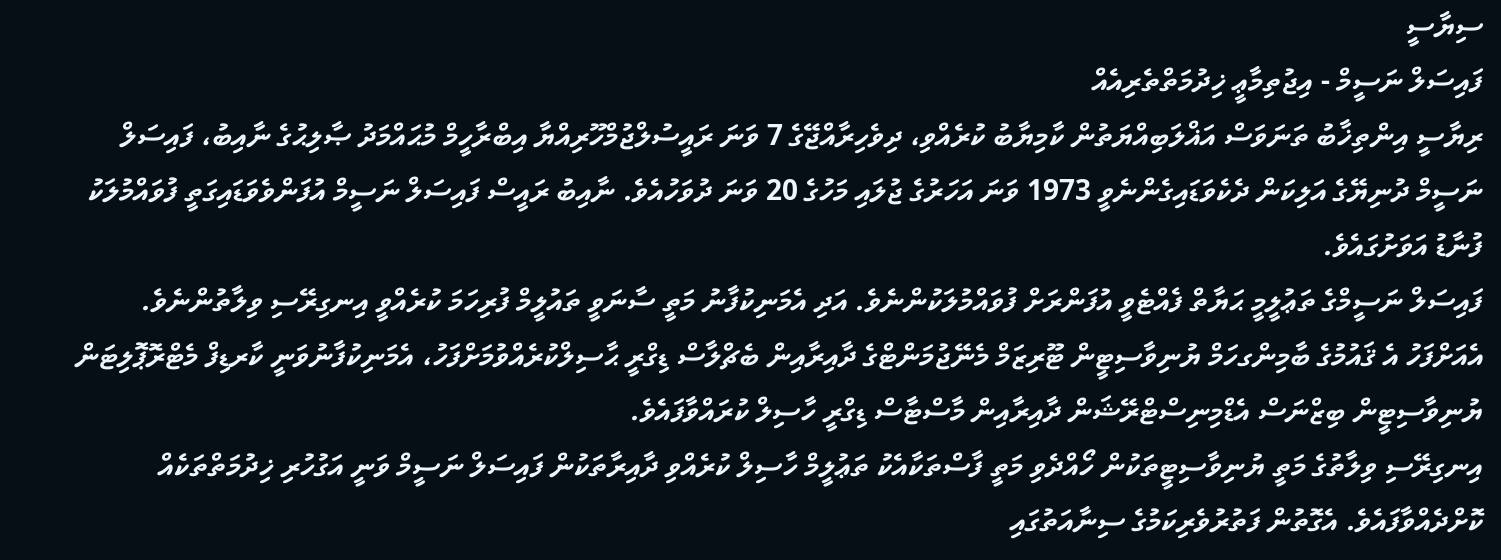ސިޔާސީ
ފައިސަލް ނަސީމް - އިޖުތިމާޢީ ޚިދުމަތްތެރިއެއް
ރިޔާސީ އިންތިޚާބު ތަނަވަސް އަޣްލަބިއްޔަތުން ކާމިޔާބު ކުރެއްވި، ދިވެހިރާއްޖޭގެ 7 ވަނަ ރައީސުލްޖުމްހޫރިއްޔާ އިބްރާހީމް މުޙައްމަދު ޞާލިޙުގެ ނާއިބު، ފައިސަލް ނަސީމް ދުނިޔޭގެ އަލިކަން ދެކެވަޑައިގެންނެވީ 1973 ވަނަ އަހަރުގެ ޖުލައި މަހުގެ 20 ވަނަ ދުވަހުއެވެ. ނާއިބު ރައީސް ފައިސަލް ނަސީމް އުފަންވެވަޑައިގަތީ ފުވައްމުލަކު ފުނާޑު އަވަށުގައެވެ.
ފައިސަލް ނަސީމްގެ ތަޢުލީމީ ޙަޔާތް ފެއްޓެވީ އުފަންރަށް ފުވައްމުލަކުންނެވެ. އަދި އެމަނިކުފާނު މަތީ ސާނަވީ ތައުލީމް ފުރިހަމަ ކުރެއްވީ އިނގިރޭސި ވިލާތުންނެވެ. އެއަށްފަހު އެ ޤައުމުގެ ބާމިންގހަމް ޔުނިވާސިޓީން ޓޫރިޒަމް މެނޭޖުމަންޓްގެ ދާއިރާއިން ބެޗްލާސް ޑިގްރީ ޙާސިލްކުރެއްވުމަށްފަހު، އެމަނިކުފާނުވަނީ ކާރޑިފް މެޓްރޮޕޮލިޓަން ޔުނިވާސިޓީން ބިޒްނަސް އެޑްމިނިސްޓްރޭޝަން ދާއިރާއިން މާސްޓާސް ޑިގްރީ ހާސިލް ކުރައްވާފައެވެ.
އިނގިރޭސި ވިލާތުގެ މަތީ ޔުނިވާސިޓީތަކުން ހޯއްދެވި މަތީ ފާސްތަކާއެކު ތަޢުލީމް ހާސިލް ކުރެއްވި ދާއިރާތަކުން ފައިސަލް ނަސީމް ވަނީ އަގުހުރި ޚިދުމަތްތަކެއް ކޮށްދެއްވާފައެވެ. އެގޮތުން ފަތުރުވެރިކަމުގެ ސިނާއަތުގައި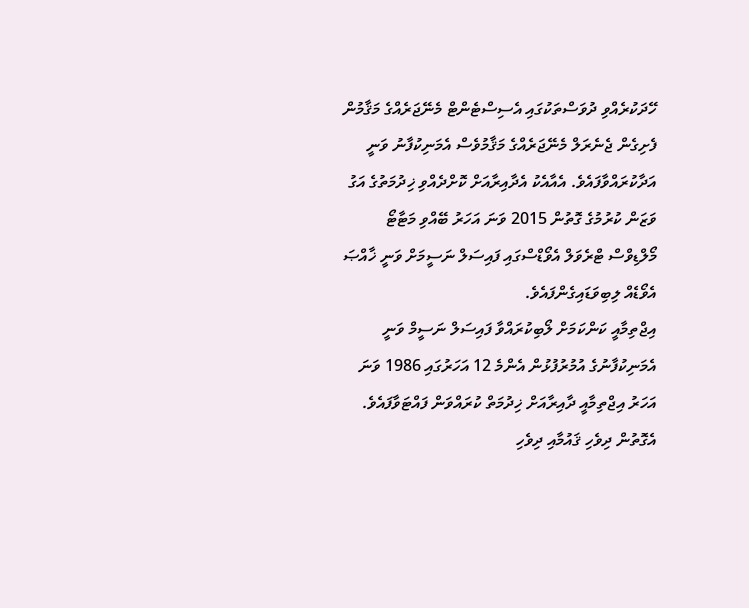ހޭދަކުރެއްވި ދުވަސްތަކުގައި އެސިސްޓެންޓް މެނޭޖަރެއްގެ މަޤާމުން ފެށިގެން ޖެނެރަލް މެނޭޖަރެއްގެ މަޤާމުވެސް އެމަނިކުފާނު ވަނީ އަދާކުރައްވާފައެވެ. އެއާއެކު އެދާއިރާއަށް ކޮށްދެއްވި ޚިދުމަތުގެ އަގު ވަޒަން ކުރުމުގެ ގޮތުން 2015 ވަނަ އަހަރު ބޭއްވި މަޓާޓޯ މޯލްޑިވްސް ޓްރެވަލް އެވޯޑްސްގައި ފައިސަލް ނަސީމަށް ވަނީ ޚާއްޞަ އެވޯޑެއް ލިބިވަޑައިގެންފައެވެ.
އިޖްތިމާއީ ކަންކަމަށް ލޯބިކުރައްވާ ފައިސަލް ނަސީމް ވަނީ އެމަނިކުފާނުގެ އުމުރުފުޅުން އެންމެ 12 އަހަރުގައި 1986 ވަނަ އަހަރު އިޖްތިމާއީ ދާއިރާއަށް ޚިދުމަތް ކުރައްވަން ފައްޓަވާފައެވެ. އެގޮތުން ދިވެހި ޤައުމާއި ދިވެހި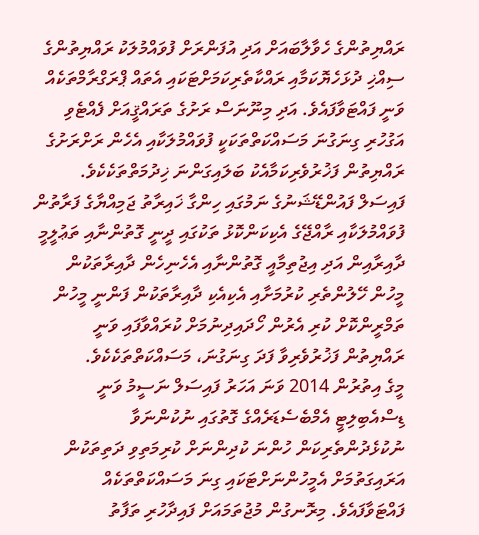ރައްޔިތުންގެ ހެވާލާބައަށް އަދި އުފަންރަށް ފުވައްމުލަކު ރައްޔިތުންގެ ސިއްޚި ދުޅަހެޔޮކަމާއި ރައްކާތެރިކަމަށްޓަކައި އެތައް ޕްރަގްރާމްތަކެއް ވަނީ ފައްޓަވާފައެވެ. އަދި މިނޫނަސް ރަށުގެ ތަރައްޤީއަށް ފެއްޓެވި އަގުހުރި ގިނަގުނަ މަސައްކަތްތަކަކީ ފުވައްމުލަކާއި އެހެން ރަށްރަށުގެ ރައްޔިތުން ފަޚުރުވެރިކަމާއެކު ބަލައިގަންނަ ޚިދުމަތްތަކެކެވެ.
ފައިސަލް ފައުންޑޭޝަނުގެ ނަމުގައި ހިންގާ ޚައިރާތު ޖަމިއްޔާގެ ފަރާތުން ފުވައްމުލަކާއި ރާއްޖޭގެ އެކިކަންކޮޅު ތަކުގައި ދީނީ ގޮތުންނާއި ތަޢުލީމީ ދާއިރާއިން އަދި އިޖުތިމާއީ ގޮތުންނާއި އެހެނިހެން ދާއިރާތަކުން މީހުން ހޭލުންތެރި ކުރުމަށާއި އެކިއެކި ދާއިރާތަކުން ފަންނީ މީހުން ތަމްރީންކޮށް ކުރި އެރުން ހޯދައިދިނުމަށް ކުރައްވާފައި ވަނީ ރައްޔިތުން ފަޚުރުވެރިވާ ފަދަ ގިނަގުނަ، މަސައްކަތްތަކެކެވެ.
މީގެ އިތުރުން 2014 ވަނަ އަހަރު ފައިސަލް ނަސީމު ވަނީ ޑިސްއެބިލިޓީ އެމްބެސެޑަރެއްގެ ގޮތުގައި ނުކުންނަވާ ނުކުޅެދުންތެރިކަން ހުންނަ ކުދިންނަށް ކުރިމަތިވި ދަތިތަކުން އަރައިގަތުމަށް އެމީހުންނަށްޓަކައި ގިނަ މަސައްކަތްތަކެއް ފައްޓަވާފައެވެ. މިރޮނގުން މުޖުތަމައަށް ފައިދާހުރި ތަފާތު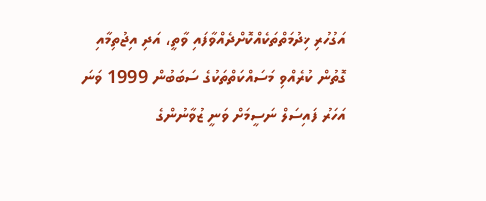އަގުހުރި ޚިދުމަތްތަކެއްކޮށްދެއްވާފައި ވާތީ، އަދި އިޖުތިމާއި ގޮތުން ކުރެއްވި މަސައްކަތްތަކުގެ ސަބަބުން 1999 ވަނަ އަހަރު ފައިސަލް ނަސީމަށް ވަނީ ޒުވާނުންގެ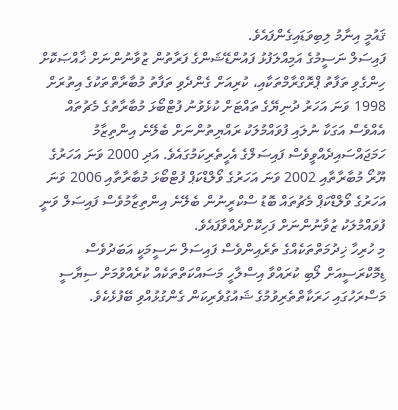ޤައުމީ އިނާމު ލިބިވަޑައިގެންފައެވެ.
ފައިސަލް ނަސީމުގެ އަމިއްލަފުޅު ފައުންޑޭޝަންގެ ފަރާތުން ޒުވާނުންނަށް ޚާއްޞަކޮށް ހިންގެވި ތަފާތު ޕްރޮގްރާމްތަކާއި، ކުރިއަށް ގެންދެވި ތަފާތު މުބާރާތްތަކުގެ އިތުރަށް 1998 ވަނަ އަހަރު ދުނިޔޭގެ ތައްޓަށް ކުޅެވުނު ފުޓްބޯޅަ މުބާރާތުގެ މެޗުތައް އެއްވެސް އަގަކާ ނުލައި ފުވައްމުލަކު ރައްޔިތުންނަށް ބެލޭނެ އިންތިޒާމު ހަމަޖައްސައިދެއްވީވެސް ފައިސަލްގެ އެހީތެރިކަމުގައެވެ. އަދި 2000 ވަނަ އަހަރުގެ ޔޫރޯ މުބާރާތާއި 2002 ވަނަ އަހަރުގެ ވޯލްޑްކަޕް ފުޓްބޯޅަ މުބާރާތާއި 2006 ވަނަ އަހަރުގެ ވޯލްޑްކަޕް މެޗުތައް ބޮޑު ސްކްރީނުން ބެލޭނެ އިންތިޒާމުވެސް ފައިސަލް ވަނީ ފުވައްމުލަކު ޒުވާނުންނަށް ފަހިކޮށްދެއްވާފައެވެ.
މި ހުރިހާ ޚިދުމަތްތަކެއްގެ ތެރެއިންވެސް ފައިސަލް ނަސީމަކީ އަބަދުވެސް ޑިމޮކްރަސީއަށް ލޯބި ކުރައްވާ އިސްލާހީ މަސައްކަތްތަކެއް ކުރެއްވުމަށް ސިޔާސީ މަސްރަހުގައި ހަރަކާތްތެރިވުމުގެ ޝައުގުވެރިކަން ގެންގުޅުއްވި ބޭފުޅެކެވެ.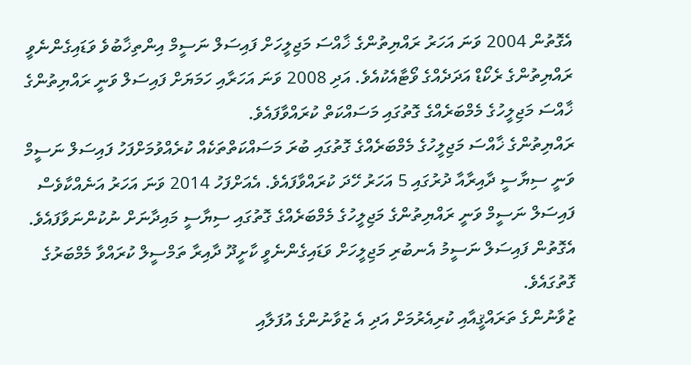އެގޮތުން 2004 ވަނަ އަހަރު ރައްޔިތުންގެ ޚާއްސަ މަޖިލީހަށް ފައިސަލް ނަސީމް އިންތިޚާބުވެ ވަޑައިގެންނެވީ ރައްޔިތުންގެ ރެކޯޑް އަދަދެއްގެ ވޯޓާއެކުއެވެ. އަދި 2008 ވަނަ އަހަރާއި ހަމަޔަށް ފައިސަލް ވަނީ ރައްޔިތުންގެ ޚާއްސަ މަޖިލީހުގެ މެމްބަރެއްގެ ގޮތުގައި މަސައްކަތް ކުރައްވާފައެވެ.
ރައްޔިތުންގެ ޚާއްސަ މަޖިލީހުގެ މެމްބަރެއްގެ ގޮތުގައި ބުރަ މަސައްކަތްތަކެއް ކުރެއްވުމަށްފަހު ފައިސަލް ނަސީމް ވަނީ ސިޔާސީ ދާއިރާއާ ދުރުގައި 5 އަހަރު ހޭދަ ކުރައްވާފައެވެ. އެއަށްފަހު 2014 ވަނަ އަހަރު އަނެއްކާވެސް ފައިސަލް ނަސީމް ވަނީ ރައްޔިތުންގެ މަޖިލީހުގެ މެމްބަރެއްގެ ގޮތުގައި ސިޔާސީ މައިދާނަށް ނުކުންނަވާފައެވެ. އެގޮތުން ފައިސަލް ނަސީމު އެނބުރި މަޖިލީހަށް ވަޑައިގެންނެވީ ކާށީދޫ ދާއިރާ ތަމްސީލް ކުރައްވާ މެމްބަރުގެ ގޮތުގައެވެ.
ޒުވާނުންގެ ތަރައްޤީއާއި ކުރިއެރުމަށް އަދި އެ ޒުވާނުންގެ އުފަލާއި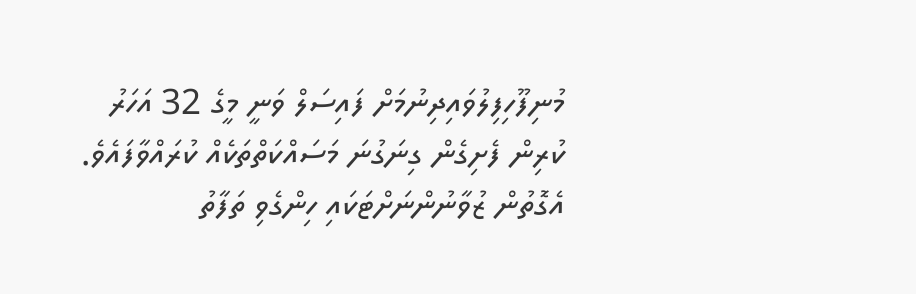މުނިފޫހިފިލުވައިދިނުމަށް ފައިސަލް ވަނީ މީގެ 32 އަހަރު ކުރިން ފެށިގެން ގިނަގުނަ މަސައްކަތްތަކެއް ކުރައްވާފައެވެ. އެގޮތުން ޒުވާނުންނަށްޓަކައި ހިންގެވި ތަފާތު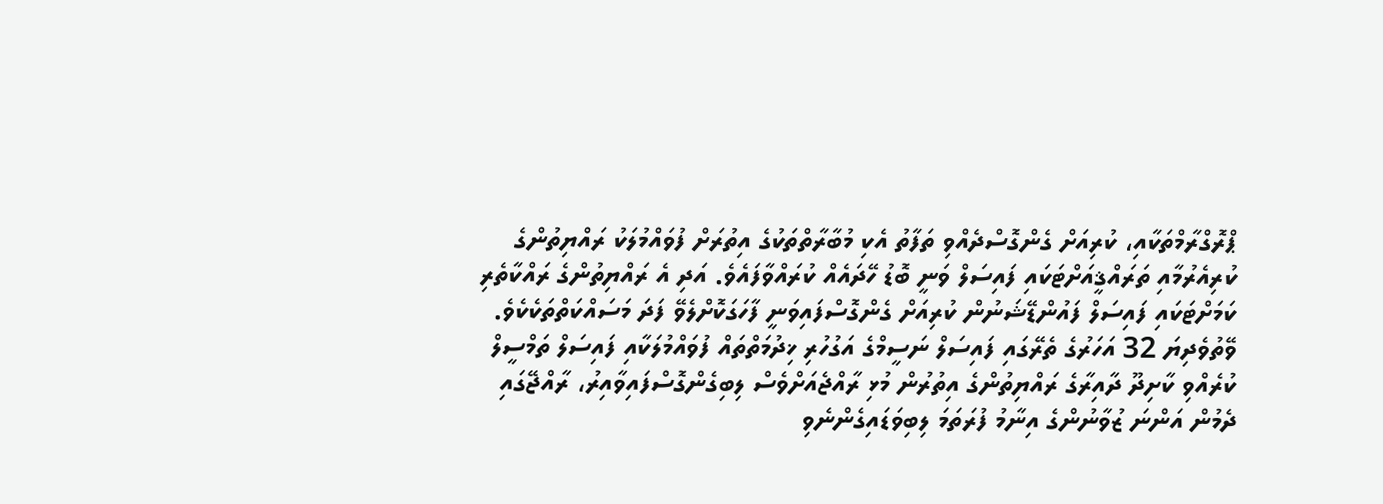ޕްރޮގްރާމްތަކާއި، ކުރިއަށް ގެންގޮސްދެއްވި ތަފާތު އެކި މުބާރާތްތަކުގެ އިތުރަށް ފުވައްމުލަކު ރައްޔިތުންގެ ކުރިއެރުމާއި ތަރައްޤީއަށްޓަކައި ފައިސަލް ވަނީ ބޮޑު ހޭދައެއް ކުރައްވާފައެވެ. އަދި އެ ރައްޔިތުންގެ ރައްކާތެރި ކަމަށްޓަކައި ފައިސަލް ފައުންޑޭޝަނުން ކުރިއަށް ގެންގޮސްފައިވަނީ ފާހަގަކޮށްލެވޭ ފަދަ މަސައްކަތްތަކެކެވެ.
ވޭތުވެދިޔަ 32 އަހަރުގެ ތެރޭގައި ފައިސަލް ނަސީމްގެ އަގުހުރި ޚިދުމަތްތައް ފުވައްމުލަކާއި ފައިސަލް ތަމްސީލް ކުރެއްވި ކާށިދޫ ދާއިރާގެ ރައްޔިތުންގެ އިތުރުން މުޅި ރާއްޖެއަށްވެސް ލިބިގެންގޮސްފައިވާއިރު، ރާއްޖޭގައި ދެމުން އަންނަ ޒުވާނުންގެ އިނާމު ފުރަތަމަ ލިބިވަޑައިގެންނެވި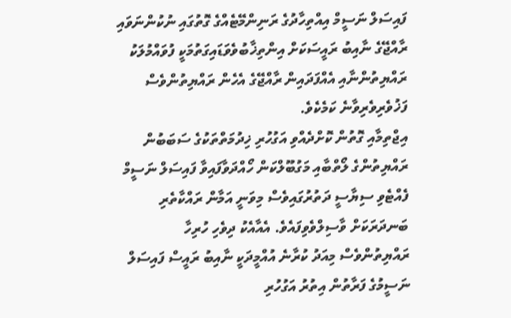ފައިސަލް ނަސީމް އިއްތިހާދުގެ ރަނިންމޭޓެއްގެ ގޮތުގައި ނުކުންނަވައި ރާއްޖޭގެ ނާއިބު ރައީސަކަށް އިންތިޚާބުވެވަޑައިގަތުމަކީ ފުވައްމުލަކު ރައްޔިތުންނާއި އެއްފަދައިން ރާއްޖޭގެ އެހެން ރައްޔިތުންވެސް ފަޚުވެރިވެރިވާނެ ކަމެކެވެ.
އިޖްތިމާއި ގޮތުން ކޮށްދެއްވި އަގުހުރި ޚިދުމަތްތަކުގެ ސަބަބުން ރައްޔިތުންގެ ލޯތްބާއި މަގުބޫލްކަން ހޯއްދަވާފައިވާ ފައިސަލް ނަސީމް ފެއްޓެވި ސިޔާސީ ދަތުރުގައިވެސް މިވަނީ އަމާން ރައްކާތެރި ބަނދަރަކަށް ވާސިލްވެވިފައެވެ. އެއާއެކު ދިވެހި ހުރިހާ ރައްޔިތުންވެސް މިއަދު ކުރާނެ އުއްމީދަކީ ނާއިބު ރައީސް ފައިސަލް ނަސީމުގެ ފަރާތުން އިތުރު އަގުހުރި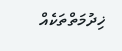ޚިދުމަތްތަކެއް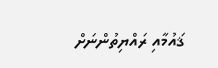ޤައުމާއި ރައްޔިތުންނަށް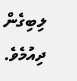ލިބިގެން ދިއުމެވެ.